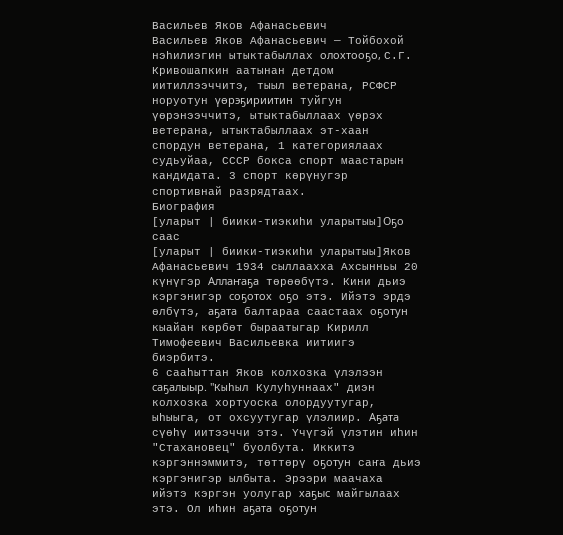Васильев Яков Афанасьевич
Васильев Яков Афанасьевич — Тойбохой нэһилиэгин ытыктабыллах олохтооҕо, С.Г. Кривошапкин аатынан детдом иитиллээччитэ, тыыл ветерана, РСФСР норуотун үөрэҕириитин туйгун үөрэнээччитэ, ытыктабыллаах үөрэх ветерана, ытыктабыллаах эт-хаан спордун ветерана, 1 категориялаах судьуйаа, СССР бокса спорт маастарын кандидата. 3 спорт көрүнугэр спортивнай разрядтаах.
Биография
[уларыт | биики-тиэкиһи уларытыы]Оҕо саас
[уларыт | биики-тиэкиһи уларытыы]Яков Афанасьевич 1934 сыллаахха Ахсынньы 20 күнүгэр Аллаҥаҕа төрөөбүтэ. Кини дьиэ кэргэнигэр соҕотох оҕо этэ. Ийэтэ эрдэ өлбүтэ, аҕата балтараа саастаах оҕотун кыайан көрбөт быраатыгар Кирилл Тимофеевич Васильевка иитиигэ биэрбитэ.
6 сааһыттан Яков колхозка үлэлээн саҕалыыр. "Кыһыл Кулуһуннаах" диэн колхозка хортуоска олордуутугар, ыһыыга, от охсуутугар үлэлиир. Аҕата сүөһү иитээччи этэ. Үчүгэй үлэтин иһин "Стахановец" буолбута. Иккитэ кэргэннэммитэ, төттөрү оҕотун саҥа дьиэ кэргэнигэр ылбыта. Эрээри маачаха ийэтэ кэргэн уолугар хаҕыс майгылаах этэ. Ол иһин аҕата оҕотун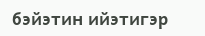бэйэтин ийэтигэр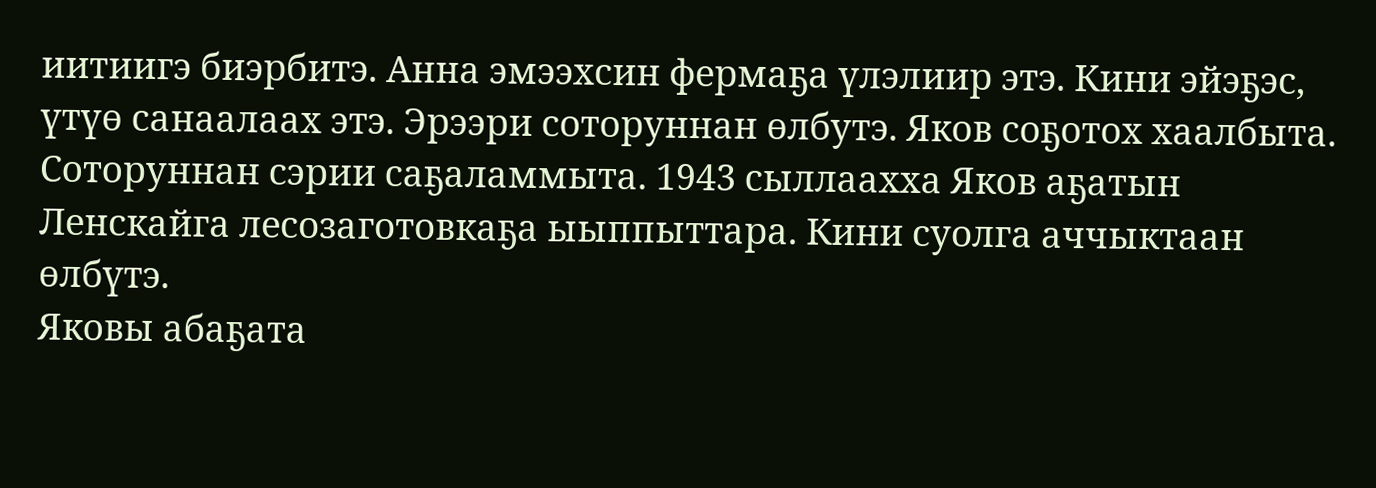иитиигэ биэрбитэ. Анна эмээхсин фермаҕа үлэлиир этэ. Кини эйэҕэс, үтүө санаалаах этэ. Эрээри соторуннан өлбутэ. Яков соҕотох хаалбыта.
Соторуннан сэрии саҕаламмыта. 1943 сыллаахха Яков аҕатын Ленскайга лесозаготовкаҕа ыыппыттара. Кини суолга аччыктаан өлбүтэ.
Яковы абаҕата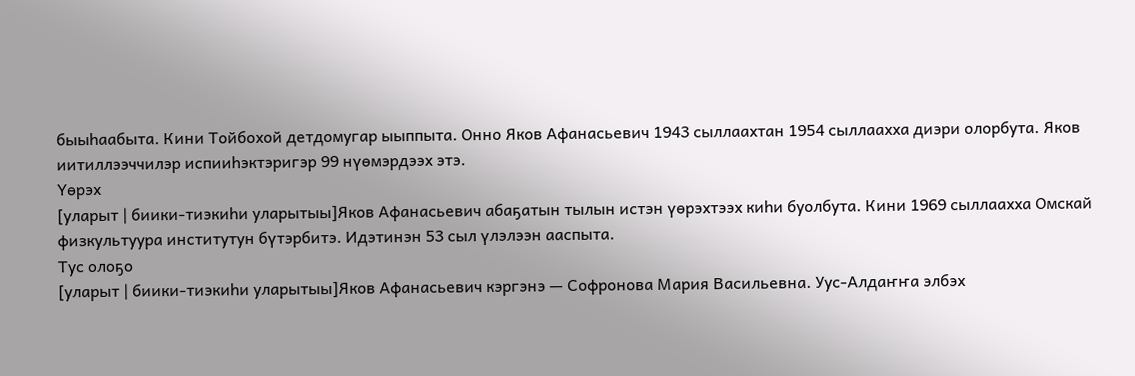быыһаабыта. Кини Тойбохой детдомугар ыыппыта. Онно Яков Афанасьевич 1943 сыллаахтан 1954 сыллаахха диэри олорбута. Яков иитиллээччилэр испииһэктэригэр 99 нүөмэрдээх этэ.
Үөрэх
[уларыт | биики-тиэкиһи уларытыы]Яков Афанасьевич абаҕатын тылын истэн үөрэхтээх киһи буолбута. Кини 1969 сыллаахха Омскай физкультуура институтун бүтэрбитэ. Идэтинэн 53 сыл үлэлээн ааспыта.
Тус олоҕо
[уларыт | биики-тиэкиһи уларытыы]Яков Афанасьевич кэргэнэ — Софронова Мария Васильевна. Уус-Алдаҥҥа элбэх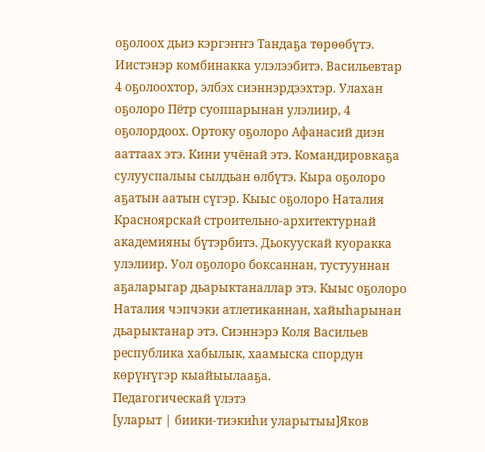оҕолоох дьиэ кэргэҥҥэ Тандаҕа төрөөбүтэ. Иистэнэр комбинакка улэлээбитэ. Васильевтар 4 оҕолоохтор, элбэх сиэннэрдээхтэр. Улахан оҕолоро Пётр суоппарынан улэлиир, 4 оҕолордоох. Ортоку оҕолоро Афанасий диэн ааттаах этэ. Кини учёнай этэ. Командировкаҕа сулууспалыы сылдьан өлбүтэ. Кыра оҕолоро аҕатын аатын сүгэр. Кыыс оҕолоро Наталия Красноярскай строительно-архитектурнай академияны бүтэрбитэ. Дьокуускай куоракка улэлиир. Уол оҕолоро боксаннан, тустууннан аҕаларыгар дьарыктаналлар этэ. Кыыс оҕолоро Наталия чэпчэки атлетиканнан, хайыһарынан дьарыктанар этэ. Сиэннэрэ Коля Васильев республика хабылык, хаамыска спордун көрүҥүгэр кыайыылааҕа.
Педагогическай үлэтэ
[уларыт | биики-тиэкиһи уларытыы]Яков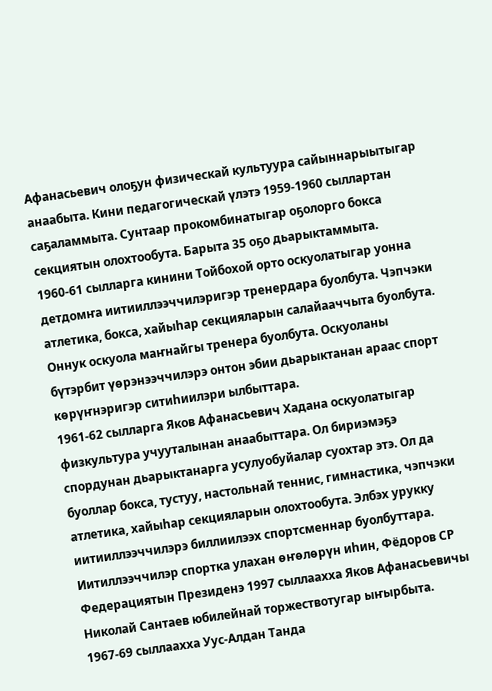Афанасьевич олоҕун физическай культуура сайыннарыытыгар анаабыта. Кини педагогическай үлэтэ 1959-1960 сыллартан саҕаламмыта. Сунтаар прокомбинатыгар оҕолорго бокса секциятын олохтообута. Барыта 35 оҕо дьарыктаммыта.
1960-61 сылларга кинини Тойбохой орто оскуолатыгар уонна детдомҥа иитииллээччилэригэр тренердара буолбута. Чэпчэки атлетика, бокса, хайыһар секцияларын салайааччыта буолбута. Оннук оскуола маҥнайгы тренера буолбута. Оскуоланы бүтэрбит үөрэнээччилэрэ онтон эбии дьарыктанан араас спорт көрүҥнэригэр ситиһиилэри ылбыттара.
1961-62 сылларга Яков Афанасьевич Хадана оскуолатыгар физкультура учууталынан анаабыттара. Ол бириэмэҕэ спордунан дьарыктанарга усулуобуйалар суохтар этэ. Ол да буоллар бокса, тустуу, настольнай теннис, гимнастика, чэпчэки атлетика, хайыһар секцияларын олохтообута. Элбэх урукку иитииллээччилэрэ биллиилээх спортсменнар буолбуттара.
Иитиллээччилэр спортка улахан өҥөлөрүн иһин, Фёдоров СР Федерациятын Президенэ 1997 сыллаахха Яков Афанасьевичы Николай Сантаев юбилейнай торжествотугар ыҥырбыта.
1967-69 сыллаахха Уус-Алдан Танда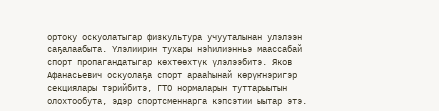ортоку оскуолатыгар физкультура учууталынан улэлээн саҕалаабыта. Үлэлиирин тухары нэһилиэнньэ маассабай спорт пропагандатыгар көхтөөхтүк үлэлээбитэ. Яков Афанасьевич оскуолаҕа спорт арааһынай көрүҥнэригэр секциялары тэрийбитэ, ГТО нормаларын туттарыытын олохтообута, эдэр спортсменнарга кэпсэтии ыытар этэ.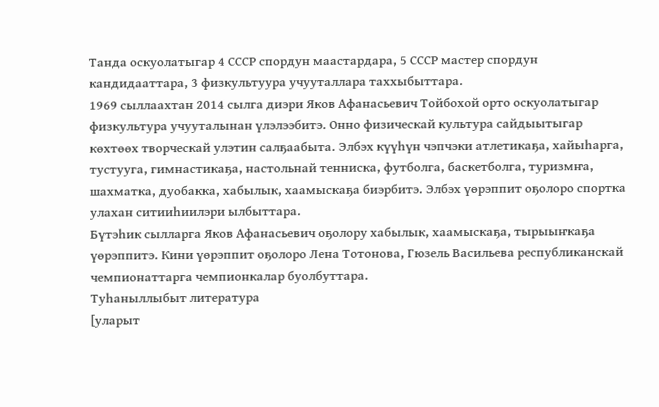Танда оскуолатыгар 4 СССР спордун маастардара, 5 СССР мастер спордун кандидааттара, 3 физкультуура учууталлара таххыбыттара.
1969 сыллаахтан 2014 сылга диэри Яков Афанасьевич Тойбохой орто оскуолатыгар физкультура учууталынан үлэлээбитэ. Онно физическай культура сайдыытыгар көхтөөх творческай улэтин салҕаабыта. Элбэх күүһүн чэпчэки атлетикаҕа, хайыһарга, тустууга, гимнастикаҕа, настольнай тенниска, футболга, баскетболга, туризмҥа, шахматка, дуобакка, хабылык, хаамыскаҕа биэрбитэ. Элбэх үөрэппит оҕолоро спортка улахан ситииһиилэри ылбыттара.
Бүтэһик сылларга Яков Афанасьевич оҕолору хабылык, хаамыскаҕа, тырыыҥкаҕа үөрэппитэ. Кини үөрэппит оҕолоро Лена Тотонова, Гюзель Васильева республиканскай чемпионаттарга чемпионкалар буолбуттара.
Туһаныллыбыт литература
[уларыт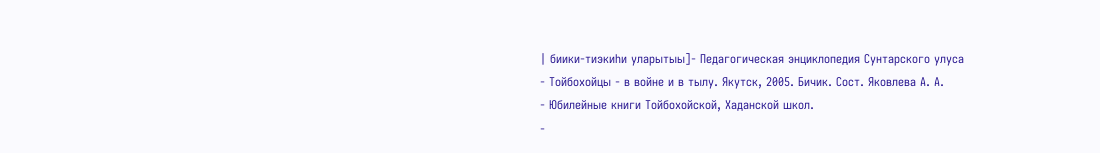| биики-тиэкиһи уларытыы]- Педагогическая энциклопедия Сунтарского улуса
- Тойбохойцы - в войне и в тылу. Якутск, 2005. Бичик. Сост. Яковлева А. А.
- Юбилейные книги Тойбохойской, Хаданской школ.
-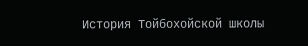История Тойбохойской школы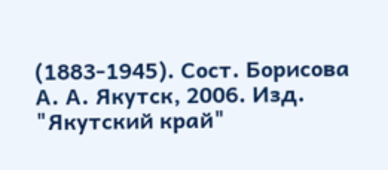(1883-1945). Сост. Борисова А. А. Якутск, 2006. Изд. "Якутский край"